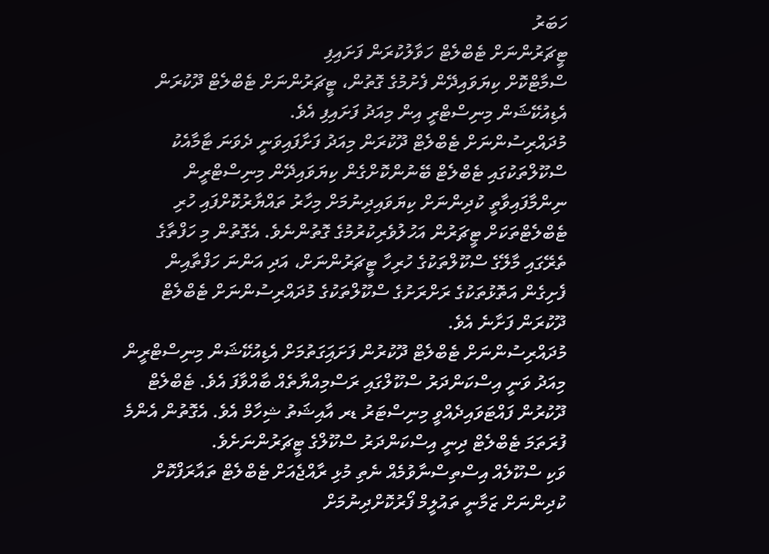ހަބަރު
ޓީޗަރުންނަށް ޓެބްލެޓް ހަވާލުކުރަން ފަށައިފި
ސްމާޓްކޮށް ކިޔަވައިދޭން ފެށުމުގެ ގޮތުން، ޓީޗަރުންނަށް ޓެބްލެޓް ދޫކުރަން އެޑިއުކޭޝަން މިނިސްޓްރީ އިން މިއަދު ފަށައިފި އެވެ.
މުދައްރިސުންނަށް ޓެބްލެޓް ދޫކުރަން މިއަދު ފަށާފައިވަނީ ދެވަނަ ޓާމާއެކު ސްކޫލްތަކުގައި ޓެބްލެޓް ބޭނުންކޮށްގެން ކިޔަވައިދޭން މިނިސްޓްރީން ނިންމާފައިވާތީ ކުދިންނަށް ކިޔަވައިދިނުމަށް މިހާރު ތައްޔާރުކޮށްފައި ހުރި ޓެބްލެޓްތަކަށް ޓީޗަރުން އަހުލުވެރިކުރުމުގެ ގޮތުންނެވެ. އެގޮތުން މި ހަފްތާގެ ތެރޭގައި މާލޭގެ ސްކޫލްތަކުގެ ހުރިހާ ޓީޗަރުންނަށް، އަދި އަންނަ ހަފްތާއިން ފެށިގެން އަތޮޅުތަކުގެ ރަށްރަށުގެ ސްކޫލްތަކުގެ މުދައްރިސުންނަށް ޓެބްލެޓް ދޫކުރަން ފަށާނެ އެވެ.
މުދައްރިސުންނަށް ޓެބްލެޓް ދޫކުރުން ފަށައަިގަތުމަށް އެޑިއުކޭޝަން މިނިސްޓްރީން މިއަދު ވަނީ އިސްކަންދަރު ސްކޫލްގައި ރަސްމިއްޔާތެއް ބާއްވާފަ އެވެ. ޓެބްލެޓް ދޫކުރުން ފައްޓަވައިދެއްވީ މިނިސްޓަރު ޑރ އާއިޝަތު ޝިހާމް އެވެ. އެގޮތުން އެންމެ ފުރަތަމަ ޓެބްލެޓް ދިނީ އިސްކަންދަރު ސްކޫލްގެ ޓީޗަރުންނަށެވެ.
ވަކި ސްކޫލެއް އިސްތިސްނާވުމެއް ނެތި މުޅި ރާއްޖެއަށް ޓެބްލެޓް ތައާރަފްކޮށް ކުދިންނަށް ޒަމާނީ ތައުލީމް ފޯރުކޮށްދިނުމަށް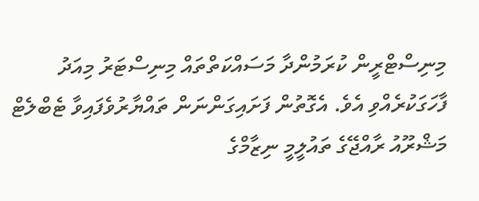މިނިސްޓްރީން ކުރަމުންދާ މަސައްކަތްތައް މިނިސްޓަރު މިއަދު ފާހަގަކުރެއްވި އެވެ. އެގޮތުން ފަށައިގަންނަން ތައްޔާރުވެފައިވާ ޓެބްލެޓް މަޝްރޫއު ރާއްޖޭގެ ތައުލީމީ ނިޒާމްގެ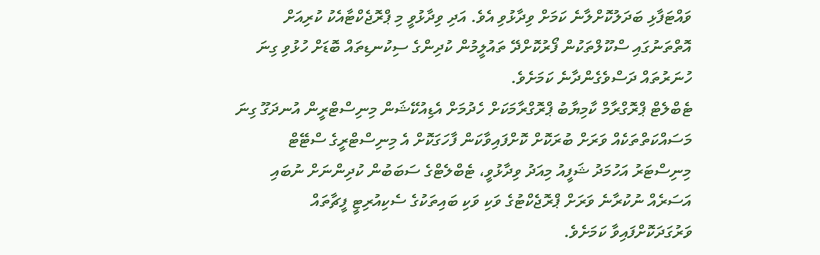ވައްޓަފާޅި ބަދަލުކޮށްލާނެ ކަމަށް ވިދާޅުވި އެވެ. އަދި ވިދާޅުވީ މި ޕްރޮޖެކްޓާއެކު ކުރިއަށް އޮތްތަނުގައި ސްކޫލްތަކުން ފޯރުކޮށްދޭ ތައުލީމުން ކުދިންގެ ސިކުނޑިތައް ބޮޑަށް ހުޅުވި ގިނަ ހުނަރުތައް ދަސްވެގެންދާނެ ކަމަށެވެ.
ޓެބްލެޓް ޕްރޮގްރާމް ކާމިޔާބު ޕްރޮގްރާމަކަށް ހެދުމަށް އެޑިއުކޭޝަން މިނިސްޓްރީން އުނދަގޫ ގިނަ މަސައްކަތްތަކެއް ވަރަށް ބުރަކޮށް ކޮށްފައިވާކަން ފާހަގަކޮށް އެ މިނިސްޓްރީގެ ސްޓޭޓް މިނިސްޓަރު އަހުމަދު ޝަފީއު މިއަދު ވިދާޅުވީ، ޓެބްލެޓްގެ ސަބަބުން ކުދިންނަށް ނުބައި އަސަރެއް ނުކުރާނެ ވަރަށް ޕްރޮޖެކްޓުގެ ވަކި ވަކި ބައިތަކުގެ ސެކިއުރިޓީ ފީޗާތައް ވަރުގަދަކޮށްފައިވާ ކަމަށެވެ.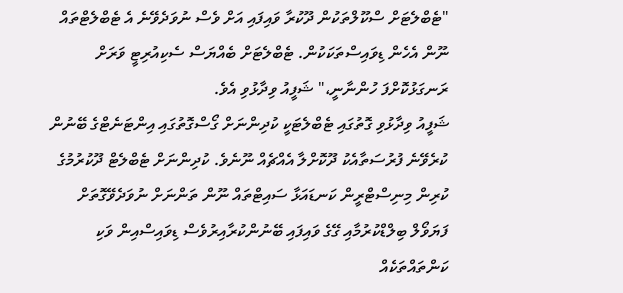"ޓެބްލެޓަށް ސްކޫލްތަކުން ދޫކުރާ ވައިފައި އަށް ވެސް ނުވަދެވޭނެ އެ ޓެބްލެޓްތައް ނޫން އެހެން ޑިވައިސްތަކަކުން. ޓެބްލެޓަށް ބެއްޔަސް ސެކިއުރިޓީ ވަރަށް ރަނގަޅުކޮށްފަ ހުންނާނީ،" ޝަފީއު ވިދާޅުވި އެވެ.
ޝަފީއު ވިދާޅުވި ގޮތުގައި ޓެބްލެޓަކީ ކުދިންނަށް ގޯސްގޮތުގައި އިންޓަނެޓްގެ ބޭނުން ކުރެވޭނެ ފުރުސަތާއެކު ދޫކޮށްލާ އެއްޗެއް ނޫނެވެ. ކުދިންނަށް ޓެބްލެޓް ދޫކުރުމުގެ ކުރިން މިނިސްޓްރީން ކަނޑައަޅާ ސައިޓްތައް ނޫން ތަންނަށް ނުވަދެވޭގޮތަށް ފަޔަވޯލް ބިލްޑްކުރުމާއި ގޭގެ ވައިފައި ބޭނުންކުރާއިރުވެސް ޑިވައިސްއިން ވަކި ކަންތައްތަކެއް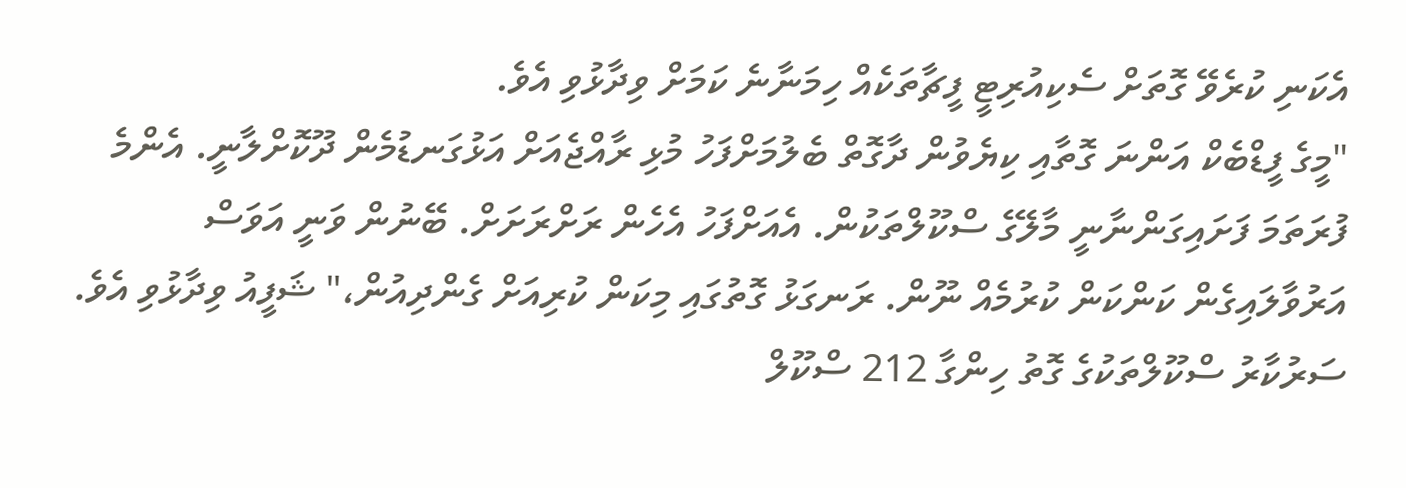އެކަނި ކުރެވޭ ގޮތަށް ސެކިއުރިޓީ ފީޗާތަކެއް ހިމަނާނެ ކަމަށް ވިދާޅުވި އެވެ.
"މީގެ ފީޑްބެކް އަންނަ ގޮތާއި ކިޔެވުން ދާގޮތް ބެލުމަށްފަހު މުޅި ރާއްޖެއަށް އަޅުގަނޑުމެން ދޫކޮށްލާނީ. އެންމެ ފުރަތަމަ ފަށައިގަންނާނީ މާލޭގެ ސްކޫލްތަކުން. އެއަށްފަހު އެހެން ރަށްރަށަށް. ބޭނުން ވަނީ އަވަސް އަރުވާލައިގެން ކަންކަން ކުރުމެއް ނޫން. ރަނގަޅު ގޮތުގައި މިކަން ކުރިއަށް ގެންދިއުން،" ޝަފީއު ވިދާޅުވި އެވެ.
ސަރުކާރު ސްކޫލްތަކުގެ ގޮތު ހިންގާ 212 ސްކޫލް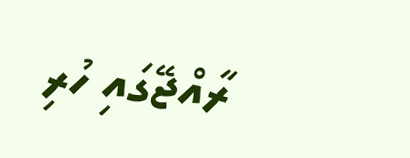ރާއްޖޭގައި ހުރި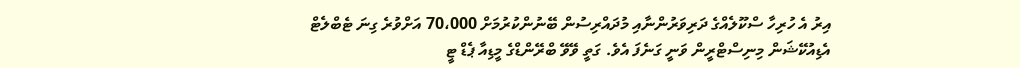އިރު އެ ހުރިހާ ސްކޫލެއްގެ ދަރިވަރުންނާއި މުދައްރިސުން ބޭނުންކުރުމަށް 70،000 އަށްވުރެ ގިނަ ޓެބްލެޓް އެޑިއުކޭޝަން މިނިސްޓްރީން ވަނީ ގަނެފަ އެވެ. ގަތީ ވޭވޭ ބްރޭންޑްގެ މީޑިއާ ޕެޑް ޓީ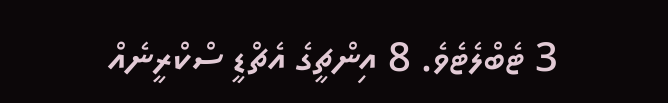3 ޓެބްލެޓެވެ. 8 އިންޗީގެ އެޗްޑީ ސްކްރީނެއް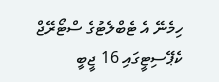ހިމެނޭ އެ ޓެބްލެޓުގެ ސްޓޯރޭޖް ކެޕޭސިޓީގައި 16 ޖީބީ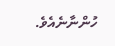ހުންނާނެއެވެ.